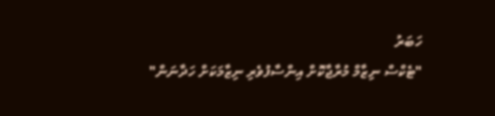ހަބަރު
"ޓެކްސް ނިޒާމް މުރާޖާކޮށް އިންސާފުވެރި ނިޒާމަކަށް ހަދާނަން"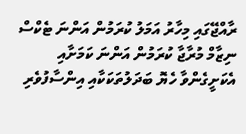ރާއްޖޭގައި މިހާރު އަމަލު ކުރަމުން އަންނަ ޓެކްސް ނިޒާމް މުރާޖާ ކުރަމުން އަންނަ ކަމަށާއި އެކަށީގެންވާ ހެޔޮ ބަދަލުތަކަކާއި އިންސާފުވެރި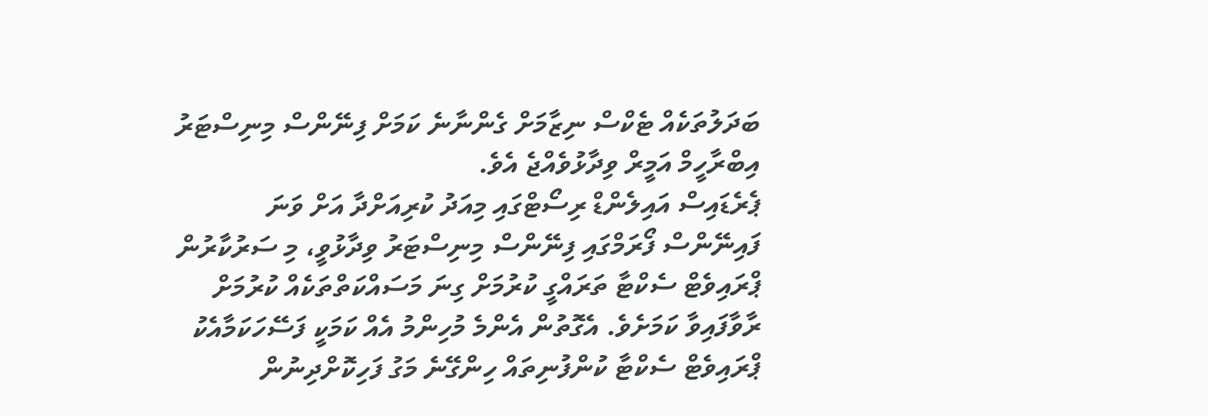ބަދަލުތަކެއް ޓެކްސް ނިޒާމަށް ގެންނާނެ ކަމަށް ފިނޭންސް މިނިސްޓަރު އިބްރާހީމް އަމީރް ވިދާޅުވެއްޖެ އެވެ.
ޕެރެޑައިސް އައިލެންޑް ރިސޯޓްގައި މިއަދު ކުރިއަށްދާ އަށް ވަނަ ފައިނޭންސް ފޯރަމްގައި ފިނޭންސް މިނިސްޓަރު ވިދާޅުވީ، މި ސަރުކާރުން ޕްރައިވެޓް ސެކްޓާ ތަރައްގީ ކުރުމަށް ގިނަ މަސައްކަތްތަކެއް ކުރުމަށް ރާވާފައިވާ ކަމަށެވެ. އެގޮތުން އެންމެ މުހިންމު އެއް ކަމަކީ ފަސޭހަކަމާއެކު ޕްރައިވެޓް ސެކްޓާ ކުންފުނިތައް ހިންގޭނެ މަގު ފަހިކޮށްދިނުން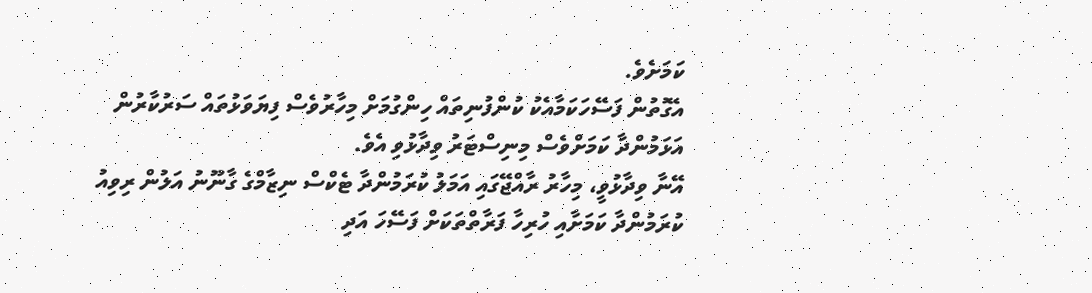ކަމަށެވެ.
އެގޮތުން ފަސޭހަކަމާއެކު ކުންފުނިތައް ހިންގުމަށް މިހާރުވެސް ފިޔަވަޅުތައް ސަރުކާރުން އަޅަމުންދާ ކަމަށްވެސް މިނިސްޓަރު ވިދާޅުވި އެވެ.
އޭނާ ވިދާޅުވީ، މިހާރު ރާއްޖޭގައި އަމަލު ކުރަމުންދާ ޓެކްސް ނިޒާމްގެ ގާނޫނު އަލުން ރިވިއު ކުރަމުންދާ ކަމަށާއި ހުރިހާ ފަރާތްތަކަށް ފަސޭހަ އަދި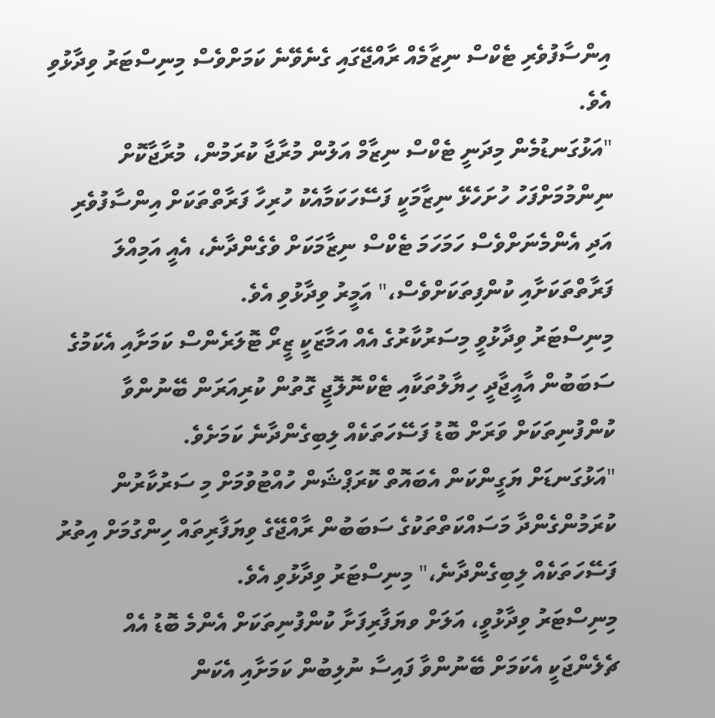އިންސާފުވެރި ޓެކްސް ނިޒާމެއް ރާއްޖޭގައި ގެނެވޭނެ ކަމަށްވެސް މިނިސްޓަރު ވިދާޅުވި އެވެ.
"އަޅުގަނޑުމެން މިދަނީ ޓެކްސް ނިޒާމް އަލުން މުރާޖާ ކުރަމުން، މުރާޖާކޮށް ނިންމުމަށްފަހު ހުށަހެޅޭ ނިޒާމަކީ ފަސޭހަކަމާއެކު ހުރިހާ ފަރާތްތަކަށް އިންސާފުވެރި އަދި އެންމެނަށްވެސް ހަމަހަމަ ޓެކްސް ނިޒާމަކަށް ވެގެންދާނެ، އެއީ އަމިއްލަ ފަރާތްތަކަށާއި ކުންފިތަކަށްވެސް،" އަމީރު ވިދާޅުވި އެވެ.
މިނިސްޓަރު ވިދާޅުވީ މިސަރުކާރުގެ އެއް އަމާޒަކީ ޒީރޯ ޓޮލަރެންސް ކަމަށާއި އެކަމުގެ ސަބަބުން އާއީޖާދީ ހިޔާލުތަކާއި ޓެކްނޮލޮޖީ ގޮތުން ކުރިއަރަން ބޭނުންވާ ކުންފުނިތަކަށް ވަރަށް ބޮޑު ފަސޭހަތަކެއް ލިބިގެންދާނެ ކަމަށެވެ.
"އަޅުގަނޑަށް ޔަގީންކަން އެބައޮތް ކޮރަޕްޝަން ހުއްޓުވުމަށް މި ސަރުކާރުން ކުރަމުންގެންދާ މަސައްކަތްތަކުގެ ސަބަބުން ރާއްޖޭގެ ވިޔަފާރިތައް ހިންގުމަށް އިތުރު ފަސޭހަތަކެއް ލިބިގެންދާނެ،" މިނިސްޓަރު ވިދާޅުވި އެވެ.
މިނިސްޓަރު ވިދާޅުވީ، އަލަށް ވޔަފާރިފަށާ ކުންފުނިތަކަށް އެންމެ ބޮޑު އެއް ޗެލެންޖަކީ އެކަމަށް ބޭނުންވާ ފައިސާ ނުލިބުން ކަމަށާއި އެކަން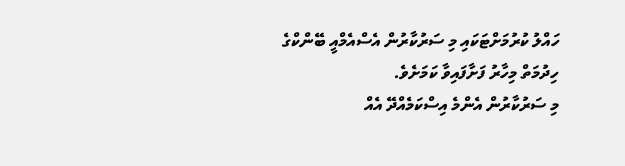ހައްލު ކުރުމަށްޓަކައި މި ސަރުކާރުން އެސްއެމްއީ ބޭންކްގެ ހިދުމަތް މިހާރު ފަށާފައިވާ ކަމަށެވެ.
މި ސަރުކާރުން އެންމެ އިސްކަމެއްދޭ އެއް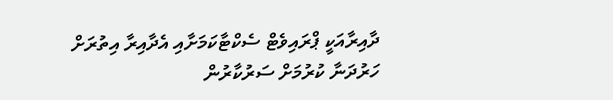ދާއިރާއަކީ ޕްރައިވެޓް ސެކްޓާކަމަށާއި އެދާއިރާ އިތުރަށް ހަރުދަނާ ކުރުމަށް ސަރުކާރުން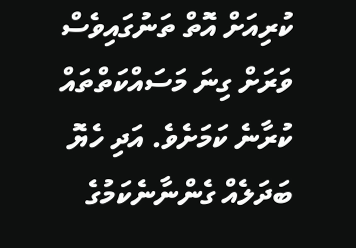ކުރިއަށް އޮތް ތަނުގައިވެސް ވަރަށް ގިނަ މަސައްކަތްތައް ކުރާނެ ކަމަށެވެ. އަދި ހެޔޮ ބަދަލެއް ގެންނާނެކަމުގެ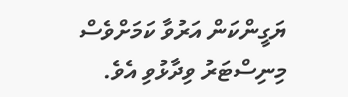ޔަގީންކަން އަރުވާ ކަމަށްވެސް މިނިސްޓަރު ވިދާޅުވި އެވެ.